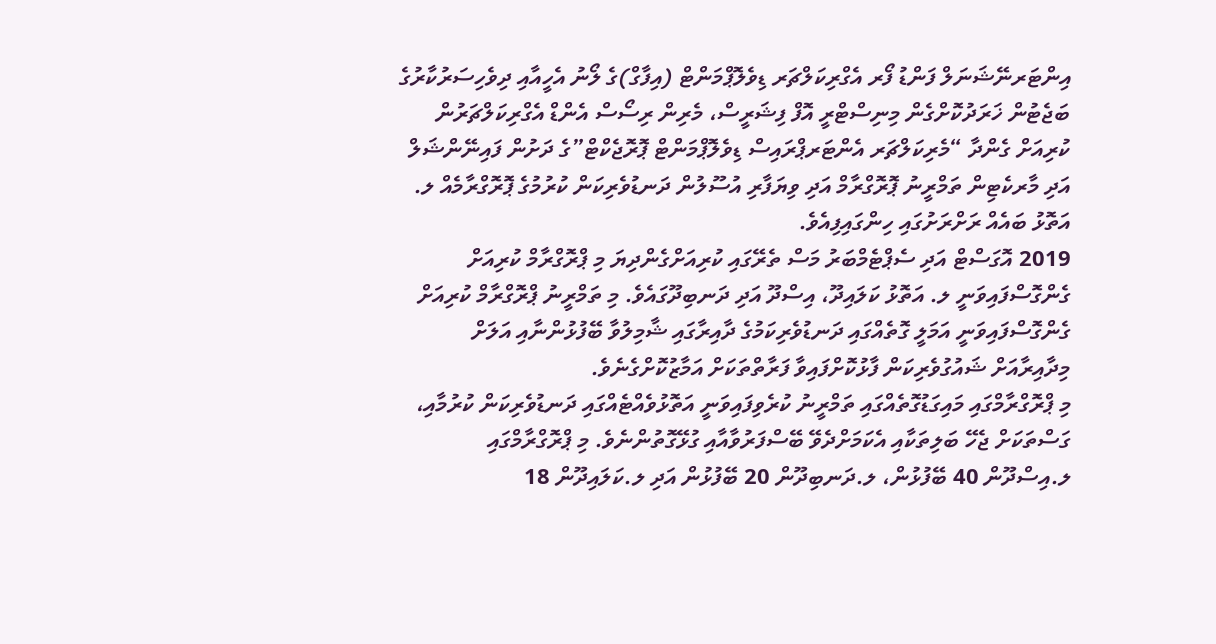އިންޓަރނޭޝަނަލް ފަންޑު ފޯރ އެގްރިކަލްޗަރ ޑިވެލޮޕްމަންޓް (އިފާގް)ގެ ލޯނު އެހީއާއި ދިވެހިސަރުކާރުގެ ބަޖެޓުން ޚަރަދުކޮށްގެން މިނިސްޓްރީ އޮފް ފިޝަރީސް، މެރިން ރިސޯސް އެންޑް އެގްރިކަލްޗަރުން ކުރިއަށް ގެންދާ “މެރިކަލްޗަރ އެންޓަރޕްރައިސް ޑިވެލޮޕްމަންޓް ޕޮރޮޖެކްޓް”ގެ ދަށުން ފައިނޭންޝަލް އަދި މާރކެޓިން ތަމްރީނު ޕޮރޮގްރާމް އަދި ވިޔަފާރި އުސޫލުން ދަނޑުވެރިކަން ކުރުމުގެ ޕޮރޮގްރާމެއް ލ. އަތޮޅު ބައެއް ރަށްރަށުގައި ހިންގައިފިއެވެ.
2019 އޮގަސްޓް އަދި ސެޕްޓެމްބަރު މަސް ތެރޭގައި ކުރިއަށްގެންދިޔަ މި ޕްރޮގްރާމް ކުރިއަށް ގެންގޮސްފައިވަނީ ލ. އަތޮޅު ކަލައިދޫ، އިސްދޫ އަދި ދަނބިދޫގައެވެ. މި ތަމްރީނު ޕްރޮގްރާމް ކުރިއަށް ގެންގޮސްފައިވަނީ އަމަލީ ގޮތެއްގައި ދަނޑުވެރިކަމުގެ ދާއިރާގައި ޝާމިލުވާ ބޭފުޅުންނާއި އަލަށް މިދާއިރާއަށް ޝައުގުވެރިކަން ފާޅުކޮށްފައިވާ ފަރާތްތަކަށް އަމާޒުކޮށްގެނެވެ.
މި ޕްރޮގްރާމްގައި މައިގަޑުގޮތެއްގައި ތަމްރީނު ކުރެވިފައިވަނީ އަތޮޅުވެއްޓެއްގައި ދަނޑުވެރިކަން ކުރުމާއި، ގަސްތަކަށް ޖެހޭ ބަލިތަކާއި އެކަމަށްދެވޭ ބޭސްފަރުވާއާއި ގުޅޭގޮތުންނެވެ. މި ޕްރޮގްރާމްގައި ލ.އިސްދޫން 40 ބޭފުޅުން، ލ.ދަނބިދޫން 20 ބޭފުޅުން އަދި ލ.ކަލައިދޫން 18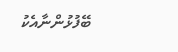ބޭފުޅުންނާއެކު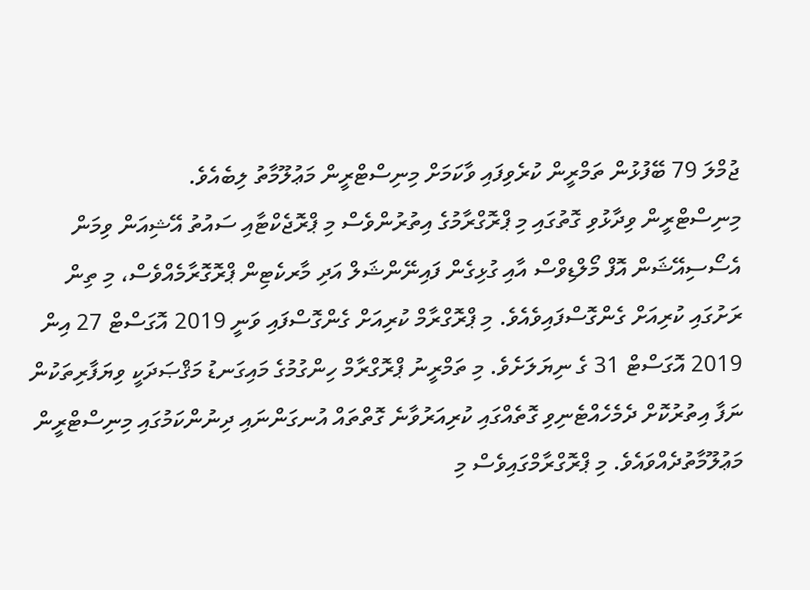ޖުމްލަ 79 ބޭފުޅުން ތަމްރީން ކުރެވިފައި ވާކަމަށް މިނިސްޓްރީން މަޢުލޫމާތު ލިބެއެވެ.
މިނިސްޓްރީން ވިދާޅުވި ގޮތުގައި މި ޕްރޮގްރާމުގެ އިތުރުންވެސް މި ޕްރޮޖެކްޓާއި ސައުތު އޭޝިއަން ވިމަން އެސޯސިއޭޝަން އޮފް މޯލްޑިވްސް އާއި ގުޅިގެން ފައިނޭންޝަލް އަދި މާރކެޓިން ޕްރޮގޮރާމެއްވެސް، މި ތިން ރަށުގައި ކުރިއަށް ގެންގޮސްފައިވެއެވެ. މި ޕްރޮގްރާމް ކުރިއަށް ގެންގޮސްފައި ވަނީ 2019 އޮގަސްޓް 27 އިން 2019 އޮގަސްޓް 31 ގެ ނިޔަލަށެވެ. މި ތަމްރީނު ޕްރޮގްރާމް ހިންގުމުގެ މައިގަނޑު މަޤްޞަދަކީ ވިޔަފާރިތަކުން ނަފާ އިތުރުކޮށް ދެމެހެއްޓެނިވި ގޮތެއްގައި ކުރިއަރުވާނެ ގޮތްތައް އުނގަންނައި ދިނުންކަމުގައި މިނިސްޓްރީން މަޢުލޫމާތުދެއްވައެވެ. މި ޕްރޮގްރާމްގައިވެސް މި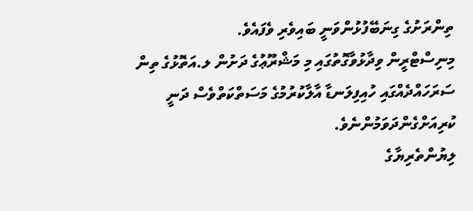ތިންރަށުގެ ގިނަބޭފުޅުންވަނީ ބައިވެރި ވެފައެވެ.
މިނިސްޓްރީން ވިދާޅުވާގޮތުގައި މި މަޝްރޫޢުގެ ދަށުން ލ.އަތޮޅުގެ ތިން ސަރަހައްދެއްގައި ހުއިފިލަނޑާ އާލާކުރުމުގެ މަސަތްކަތްވެސް ދަނީ ކުރިއަށްގެންދަވަމުންނެވެ.
ލިޔުންތެރިޔާގެ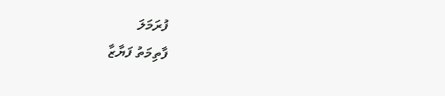ފުރަމަލަ
ފާތިމަތު ފަޔާޒާ